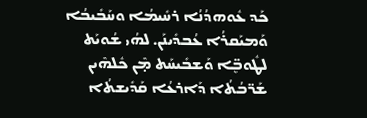ܟܰܕ ܥܽܘܗܕܳܢܳܐ ܪܚܺܝܡܳܐ ܘܚܰܒܺܝܒܳܐ ܘܰܡܝܰܩܪܳܐ ܥܳܒܕܺܝܢܰܢ. ܠܗܳܝ ܫܳܘܝܰܬ ܠܛܽܘܒܷ̈ܐ ܘܰܫܒܺܝܚܰܬ ܡ̣ܶܢ ܟܽܠܗܶܝܢ ܫܰܪ̈ܒܳܬܳܐ ܕܰܐܪܥܳܐ ܩܰܕܺܝܫܬܳܐ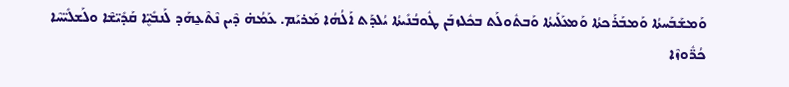ܘܰܡܫܰܒܰܚܬܳܐ ܘܰܡܒܰܪܰܟܬܳܐ ܘܰܡܥܰܠܰܝܬܳܐ ܘܰܒܬܽܘܠܰܬ ܒܟܽܠܙܒܰܢ ܛܽܘܒܳܢܺܝܬܳܐ ܝܳܠܕܰܬ ܐܰܠܳܗܳܐ ܡܰܪܝܰܡ. ܥܰܡܳܗ̇ ܕܶܝܢ ܢܶܬܶܥ̱ܗܰܕ ܠܰܢܒܺܝܷ̈ܐ ܩܰܕܺܝ̈ܫܶܐ ܘܠܰܫܠܺܝ̈ܚܶܐ ܟܳܪ̈ܽܘܙܶܐ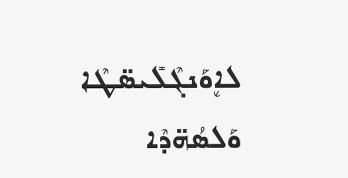ܠܐܷܘܰܢܓܶܠܺܝܣ̈ܛܶܐ ܘܰܠܣܳܗ̈ܕܶܐ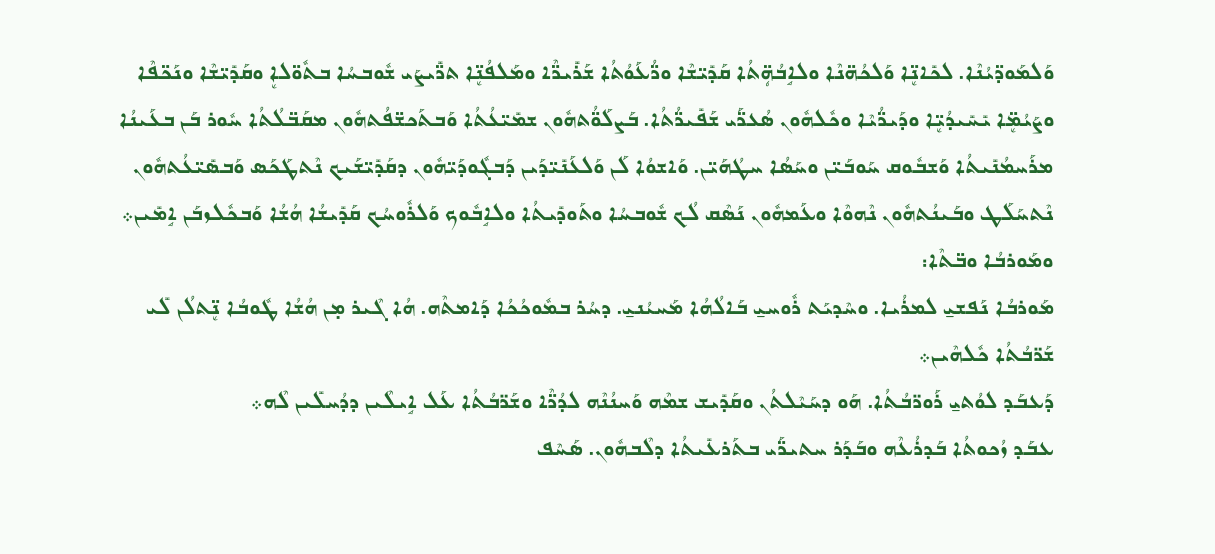ܘܰܠܡܰܘܕ̈ܝܳܢܶܐ. ܠܟܺܐܢܷ̈ܐ ܘܰܠܟܳܗ̈ܢܶܐ ܘܠܐܱܒܳܗܴ̈ܬܳܐ ܩܰܕܺܝ̈ܫܶܐ ܘܪ̈ܳܥܰܘܳܬܳܐ ܫܰܪܺܝܪ̈ܶܐ ܘܡܰܠܦܳܢܷ̈ܐ ܬܪ̈ܺܝܨܰܝ ܫܽܘܒܚܳܐ ܒܬܽܘ̈ܠܐܷ ܘܩܰܕܺܝ̈ܫܶܐ ܘܢܰܟ̈ܦܶܐ ܘܨܰܝܳܡܷ̈ܐ ܝܺܚܺܝܕܳܝܷ̈ܐ ܘܕܰܝܪ̈ܳܝܶܐ ܘܟܽܠܗܽܘܢ ܣܳܥܪ̈ܰܝ ܫܰܦܺܝܪ̈ܳܬܳܐ. ܒܰܨܠܰܘ̈ܳܬܗܽܘܢ ܫܡܺܝ̈ܥܳܬܳܐ ܘܰܒܬܰܟܫ̈ܦܳܬܗܽܘܢ ܡܩܰܒ̈ܠܳܬܳܐ ܚܽܘܪ ܒܰܢ ܒܥܰܝܢܳܐ ܡܪܰܚܡܳܢܺܝܬܳܐ ܘܰܫܒܽܘܩ ܚܰܘܒܰܝ̈ܢ ܘܚܰܣܳܐ ܚܛܳܗܰܝ̈ܢ. ܘܰܐܫܘܳܐ ܠܰܢ ܘܰܠܥܰܢܺܝ̈ܕܰܝܢ ܕܰܒܓܽܘܕܰܝ̈ܗܽܘܢ ܕܩܰܕܺܝ̈ܫܰܝܟ ܢܶܬܛܰܟܰܣ ܘܰܒܣܺܝ̈ܥܳܬܗܽܘܢ ܢܶܬܚܰܠܰܛ ܘܒܰܝܢܳܬܗܽܘܢ ܢܶܗܘܶܐ ܘܥܰܡܗܽܘܢ ܢܰܣܶܩ ܠܳܟ ܫܽܘܒܚܳܐ ܘܬܰܘܕܺܝܬܳܐ ܘܠܐܱܒܽܘܟ ܘܰܠܪܽܘܚܳܟ ܩܰܕܺܝܫܳܐ ܗܳܫܳܐ ܘܰܒܟܽܠܙܒܰܢ ܐܱܡܺܝܢ܀
ܘܡܰܘܪܒܳܐ ܘܒ̈ܬܶܐ:
ܡܰܘܪܒܳܐ ܢܰܦܫܝ̱ ܠܡܪܳܝܐ. ܘܚܶܕܝܰܬ ܪܽܘܚܝ̱ ܒܰܐܠܳܗܳܐ ܡܰܚܝܳܢܝ̱. ܕܚܳܪ ܒܡܽܘܟܳܟܳܐ ܕܰܐܡܬܶܗ. ܗܳܐ ܓܶܝܪ ܡ̣ܢ ܗܳܫܳܐ ܛܽܘܒܳܐ ܢܷ̈ܬܠܳܢ ܠܺܝ ܫܰܪ̈ܒܳܬܳܐ ܟܽܠܗܶܝܢ܀
ܕܰܥܒܰܕ ܠܘܳܬܝ̱ ܪܰܘܪ̈ܒܳܬܳܐ. ܗܰܘ ܕܚܰܝܶܠܬܳܢ ܘܩܰܕܺܝܫ ܫܡܶܗ ܘܰܚܢܳܢܶܗ ܠܕܳܪ̈ܶܐ ܘܫܰܪ̈ܒܳܬܳܐ ܥܰܠ ܐܱܝܠܶܝܢ ܕܕܳܚܠܺܝܢ ܠܶܗ܀
ܥܒܰܕ ܙܳܟܘܬܳܐ ܒܰܕܪܳܥܶܗ ܘܒܰܕܰܪ ܚܬܝܪ̈ܰܝ ܒܬܰܪܥܺܝܬܳܐ ܕܠܶܒܗܽܘܢ. ܣܰܚܶܦ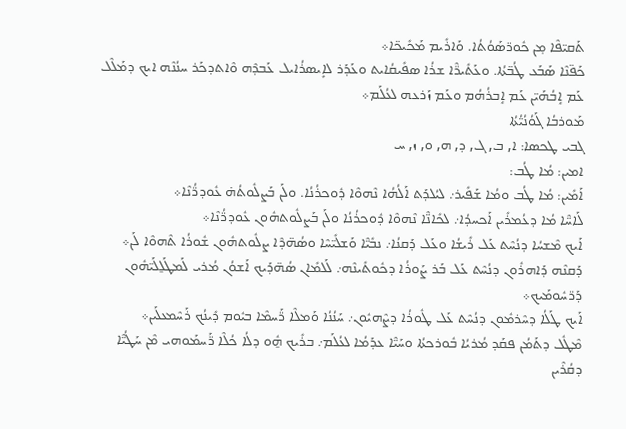ܬܰܩܝ̈ܦܶܐ ܡ̣ܢ ܟܽܘܪ̈ܣܰܘܳܬܳܐ. ܘܰܐܪܺܝܡ ܡܰܟܺܝܟ̈ܐ܀
ܟܰܦ̈ܢܶܐ ܣܰܒܰܥ ܛܳܒ̈ܬܳܐ. ܘܥܰܬܺܝܪ̈ܶܐ ܫܪܳܐ ܣܦܺܝܩܳܐܝܬ ܘܥܰܕܰܪ ܠܐܻܝܣܪܳܐܝܠ ܥܰܒܕܶܗ ܘܶܐܬܕܟܰܪ ܚܢܳܢܶܗ ܐܝܟ ܕܡܰܠܶܠ ܥܰܡ ܐܱܒܳܗܰܝ̈ܢ ܥܰܡ ܐܱܒܪܳܗܳܡ ܘܥܰܡ ܙܰܪܥܗ ܠܥܳܠܰܡ܀
ܡܰܘܪܒܳܐ ܓܰܘܳܢܳܝ̈ܳܬܳܐ
ܓܒܝ ܛܟܤܐ: ܐ, ܒ, ܓ, ܕ, ܗ, ܘ, ܙ, ܚ
ܐܡܝܢ: ܡܳܐ ܛܳܒ:
ܐܰܡܺܝܢ: ܡܳܐ ܛܳܒ ܘܡܳܐ ܫܰܦܺܝܪ܇ ܠܝܳܠܕܰܬ ܐܰܠܳܗܳܐ ܢܶܗܘܶܐ ܕܽܘܟܪܳܢܳܐ. ܘܠܰܢ ܒܰܨܠܽܘܬܳܗ̇ ܥܽܘܕܪ̈ܳܢܶܐ܀
ܠܰܐܚ̈ܶܐ ܡܳܐ ܕܥܳܡܪܺܝܢ ܐܰܟܚܕܳܐ܇ ܠܟܺܐܢ̈ܶܐ ܢܶܗܘܶܐ ܕܽܘܟܪܳܢܳܐ ܘܠܰܢ ܒܰܨܠܽܘܬܗܽܘܢ ܥܽܘܕܪ̈ܳܢܶܐ܀
ܐܰܝܟ ܡܶܫܚܳܐ ܕܢܳܚܶܬ ܥܰܠ ܪܺܝܫܳܐ ܘܥܰܠ ܕܰܩܢܳܐ܇ ܢܒܺܝ̈ܶܐ ܘܰܫܠܺܝ̈ܚܶܐ ܘܣܳܗ̈ܕܶܐ ܨܠܽܘܬܗܽܘܢ ܫܽܘܪܳܐ ܬܶܗܘܶܐ ܠܰܢ܀
ܕܰܩܢܶܗ ܕܰܐܗܪܽܘܢ ܕܢܳܚܶܬ ܥܰܠ ܒܰܪ ܨܰܘܪܳܐ ܕܟܽܘܬܺܝܢܶܗ܇ ܠܰܠܡܺܐܢ ܣܳܗ̈ܕܰܝܟ ܐܰܫܘܳܢ ܡܳܪܝ ܠܰܡܛܰܠ̱ܠܰܝ̈ܗܽܘܢ ܕܰܪ̈ܚܽܘܡܰܝܟ܀
ܐܰܝܟ ܛܰܠܳܐ ܕܚܶܪܡܽܘܢ ܕܢܳܚܶܬ ܥܰܠ ܛܽܘܪܳܐ ܕܨܶܗܝܽܘܢ܇ ܚܰܢܳܢܳܐ ܘܰܡܠܶܐ ܪ̈ܰܚܡܶܐ ܒܝܽܘܡ ܕܺܝܢܳܟ ܪܰܚܶܡܥܠܰܝܢ܀
ܡܶܛܽܠ ܕܬܰܡܳܢ ܦܩܰܕ ܡܳܪܝܳܐ ܒܽܘܪܟܬܳܐ ܘܚܰܝ̈ܶܐ ܥܕܰܡܳܐ ܠܥܳܠܰܡ܇ ܒܪܺܝܟ ܗ̱ܽܘ ܕܠܳܐ ܟܳܠܶܐ ܪ̈ܰܚܡܰܘܗܝ ܡܶܢ ܚܰܛܳܝ̈ܶܐ ܕܩܳܪܶܝܢ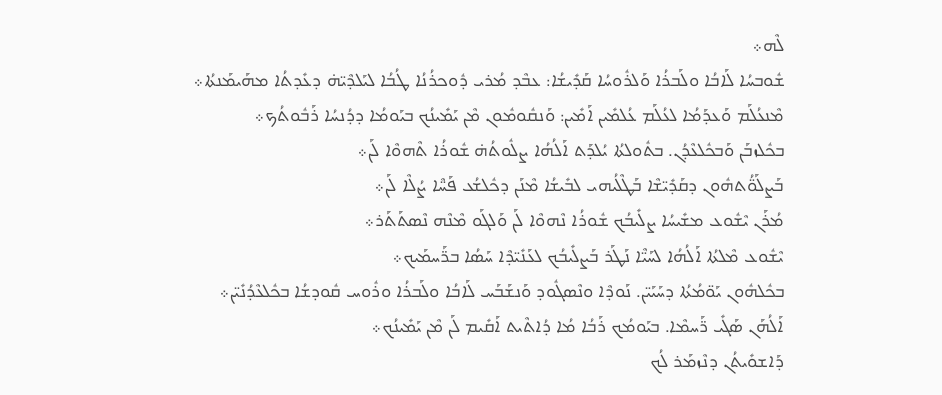ܠܶܗ܀
ܫܽܘܒܚܳܐ ܠܰܐܒܳܐ ܘܠܰܒܪܳܐ ܘܰܠܪܽܘܚܳܐ ܩܰܕܺܝܫܳܐ: ܥܒܶܕ ܡܳܪܝ ܕܽܘܟܪܳܢܳܐ ܛܳܒܳܐ ܠܝܰܠܕܶܝ̈ܗ̇ ܕܥܺܕܬܳܐ ܡܗܰܝܡܰܢܬܳܐ܀
ܡܶܢܥܳܠܰܡ ܘܰܥܕܰܡܳܐ ܠܥܳܠܰܡ ܥܳܠܡܺܝܢ ܐܰܡܺܝܢ: ܘܰܢܩܽܘܡܽܘܢ ܡܶܢ ܝܰܡܺܝܢܳܟ ܒܝܰܘܡܳܐ ܕܕܳܢܚܳܐ ܪܰܒܽܘܬܳܟ܀
ܒܟܽܠܙܒܰܢ ܘܰܒܟܽܠܥܶܕܳܢ. ܒܬܽܘܠܬܳܐ ܝܳܠܕܰܬ ܐܰܠܳܗܳܐ ܨܠܽܘܬܳܗ̇ ܫܽܘܪܳܐ ܬܶܗܘܶܐ ܠܰܢ܀
ܒܰܨܠܰܘ̈ܳܬܗܽܘܢ ܕܩܰܕܺܝ̈ܫܶܐ ܒܰܛܶܠܳܝܗܝ ܠܒܺܝܫܳܐ ܡܶܢܰܢ ܕܟܽܠܫܳܥ ܦܰܚ̈ܶܐ ܨܳܠܶܐ ܠܰܢ܀
ܡܳܪܰܢ ܝܶܫܽܘܥ ܡܫܺܝܚܳܐ ܨܠܺܝܒܳܟ ܫܽܘܪܳܐ ܢܶܗܘܶܐ ܠܰܢ ܘܰܠܓܰܘ ܡܶܢܶܗ ܢܶܣܬܰܬܰܪ܀
ܝܶܫܽܘܥ ܡܶܠܬܳܐ ܐܰܠܳܗܳܐ ܠܚܰܝ̈ܶܐ ܢܰܛܰܪ ܒܰܨܠܺܝܒܳܟ ܠܥܰܢܺܝ̈ܕܶܐ ܚܰܣܳܐ ܒܪ̈ܰܚܡܰܝܟ܀
ܒܟܽܠܗܽܘܢ ܝܰܘ̈ܡܳܬܳܐ ܕܚܰܝܰܝ̈ܢ. ܢܰܘܕܶܐ ܘܢܶܣܓܽܘܕ ܘܰܢܫܰܒܰܚ ܠܰܐܒܳܐ ܘܠܰܒܪܳܐ ܘܪܽܘܚ ܩܽܘܕܫܳܐ ܒܟܽܠܥܶܕܳܢܺܝ̈ܢ܀
ܐܰܠܳܗܰܢ ܣܰܓܺܝ ܪ̈ܰܚܡܶܐ. ܒܝܰܘܡܳܟ ܪܰܒܳܐ ܡܳܐ ܕܳܐܬܶܝܬ ܐܰܩܺܝܡ ܠܰܢ ܡܶܢ ܝܰܡܺܝܢܳܟ܀
ܕܰܐܫܘܺܝܬܳܢ ܕܢܶܙܡܰܪ ܠܳܟ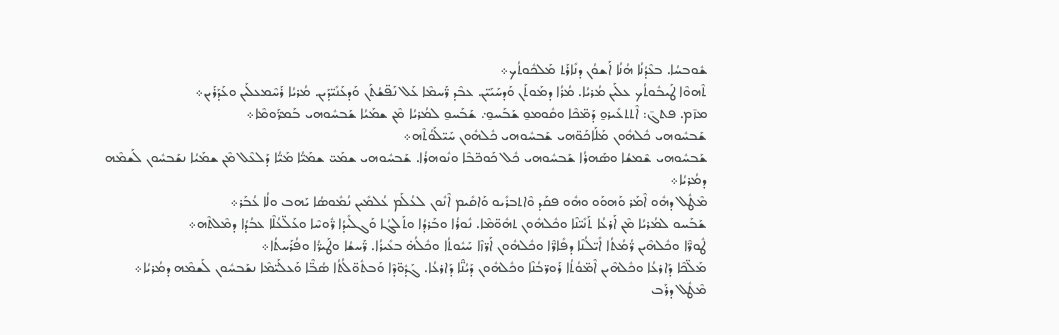ܫܽܘܒܚܳܐ. ܒܥܶܕܳܢܳܐ ܗܳܢܳܐ ܐܰܫܘܳܢ ܕܢܺܐܪܰܬ ܡܰܠܟܽܘܬܳܟ܀
ܬܶܗܘܶܐ ܛܰܝܒܽܘܬܳܟ ܥܠܰܝܢ ܡܳܪܝܳܐ. ܡܳܪܳܐ ܕܡܰܘܬܰܢ ܘܰܕܚܰܝܰܝ̈ܢ. ܥܒܶܕ ܪ̈ܰܚܡܶܐ ܥܰܠ ܢܰܦ̈ܫܳܬܰܢ ܘܰܕܥܰܢܺܝ̈ܕܰܝܢ. ܡܳܪܝܳܐ ܪܰܚܶܡܥܠܰܝܢ ܘܥܰܕܰܪܰܝܢ܀
ܡܙ̄ܡ. ܦܬܓ̄: ܐܶܬܬܥܺܝܪܘ̱ ܕܰܡ̈ܟܶܐ ܘܩܽܘܡܘ̱ ܫܰܒܰܚܘ̱܇ ܫܰܒܰܚܘ̱ ܠܡܳܪܝܳܐ ܡܶܢ ܫܡܰܝܳܐ ܫܰܒܚܽܘܗܝ ܒܰܡܪ̈ܰܘܡܶܐ܀
ܫܰܒܚܽܘܗܝ ܟܽܠܗܽܘܢ ܡܰܠܰܐܟܰܘ̈ܗܝ ܫܰܒܚܽܘܗܝ ܟܽܠܗܽܘܢ ܚܰܝ̈ܠܰܘܳܬܶܗ܀
ܫܰܒܚܽܘܗܝ ܫܶܡܫܳܐ ܘܣܰܗܪܳܐ ܫܰܒܚܽܘܗܝ ܟܽܠ ܟܰܘܟ̈ܒܶܐ ܘܢܽܘܗܪܳܐ. ܫܰܒܚܽܘܗܝ ܫܡܰܝ̈ ܫܡܰܝ̈ܳܐ ܡܰܝ̈ܳܐ ܕܰܠܥܶܠ ܡܶܢ ܫܡܰܝܳܐ ܢܫܰܒܚܽܘܢ ܠܰܫܡܶܗ ܕܡܳܪܝܳܐ܀
ܡܶܛܽܠ ܕܗܽܘ ܐܶܡܰܪ ܘܰܗܘܰܘ ܘܗܽܘ ܦܩܰܕ ܘܶܐܬܒܪܺܝܘ ܘܰܐܩܺܝܡ ܐܶܢܽܘܢ ܠܥܳܠܰܡ ܥܳܠܡܺܝܢ ܢܳܡܽܘܣܳܐ ܝܰܗܒ ܘܠܳܐ ܥܳܒܰܪ܀
ܫܰܒܰܚܘ ܠܡܳܪܝܳܐ ܡܶܢ ܐܰܪܥܳܐ ܬܰܢܺܝ̈ܢܶܐ ܘܟܽܠܗܽܘܢ ܬܗܽܘ̈ܡܶܐ. ܢܽܘܪܳܐ ܘܒܰܪܕܳܐ ܘܬܰܠܓܳܐ ܘܰܓܠܺܝܕܳܐ ܪ̈ܽܘܚܶܐ ܘܥܰܠ̈ܥܳܠܶܐ ܥܒܳܕܳܐ ܕܡܶܠܬܶܗ܀
ܛܽܘܪ̈ܶܐ ܘܟܽܠܗܶܝܢ ܪ̈ܳܡܳܬܳܐ ܐܺܝ̈ܠܳܢܶܐ ܕܦܺܐܪ̈ܶܐ ܘܟܽܠܗܽܘܢ ܐܰܪ̈ܙܶܐ ܚܰܝܽܘܬܳܐ ܘܟܽܠܳܗ̇ ܒܥܺܝܪܳܐ. ܪ̈ܰܚܫܳܐ ܘܛܰܝܪ̈ܳܐ ܘܦܳܪܰܚܬܳܐ܀
ܡܰܠ̈ܟܶܐ ܕܰܐܪܥܳܐ ܘܟܽܠܗܶܝܢ ܐܶܡ̈ܘܳܬܳܐ ܪܰܘܪ̈ܒܳܢܶܐ ܘܟܽܠܗܽܘܢ ܕܰܝܳܢ̈ܶܐ ܕܰܐܪܥܳܐ. ܓܰܕܽܘ̈ܕܶܐ ܘܰܒܬܽܘ̈ܠܳܬܳܐ ܣܳܒ̈ܶܐ ܘܰܥܠܰܝ̈ܡܶܐ ܢܫܰܒܚܽܘܢ ܠܰܫܡܶܗ ܕܡܳܪܝܳܐ܀
ܡܶܛܽܠ ܕܪܰܒ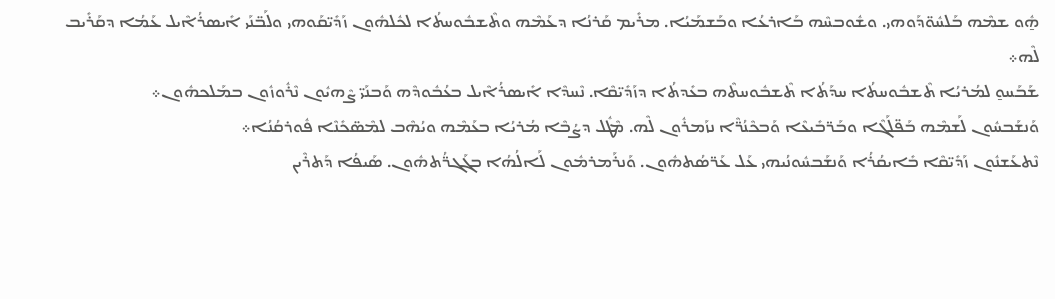ܗ̱ܽܘ ܫܡܶܗ ܒܰܠܚܽܘ̈ܕܰܘܗܝ. ܘܫܽܘܒܚܶܗ ܒܰܐܪܥܳܐ ܘܒܰܫܡܰܝܳܐ. ܡܪܺܝܡ ܩܰܪܢܳܐ ܕܥܰܡܶܗ ܘܬܶܫܒܽܘܚܬܳܐ ܠܟܽܠܗܽܘܢ ܙܰܕܺܝ̈ܩܰܘܗܝ ܘܠܰܒ̈ܢܰܝ ܐܺܝܣܪܳܐܶܝܠ ܥܰܡܳܐ ܕܩܰܪܺܝܒ ܠܶܗ܀
ܫܰܒܰܚܘ̱ ܠܡܳܪܝܳܐ ܬܶܫܒܽܘܚܬܳܐ ܚܕܰܬܳܐ ܬܶܫܒܽܘܚܬܶܗ ܒܥܺܕܬܳܐ ܕܙܰܕܺܝ̈ܩܶܐ. ܢܶܚܕܶܐ ܐܺܝܣܪܳܐܶܝܠ ܒܥܳܒܽܘܕܶܗ ܘܰܒܢܰܝ̈ ܨܶܗܝܽܘܢ ܢܶܪܽܘܙܽܘܢ ܒܡܰܠܟܗܽܘܢ܀
ܘܰܢܫܰܒܚܽܘܢ ܠܰܫܡܶܗ ܒܰܦ̈ܠܰܓܶܐ ܘܒܰܪ̈ܒܺܝܥܶܐ ܘܰܒܟܶܢܳܪ̈ܶܐ ܢܙܰܡܪܽܘܢ ܠܶܗ. ܡܶܛܽܠ ܕܨܳܒܶܐ ܡܳܪܝܳܐ ܒܥܰܡܶܗ ܘܝܳܗܶܒ ܠܡܶܣ̈ܟܺܢܶܐ ܦܽܘܪܩܳܢܳܐ܀
ܢܶܬܥܰܫܢܽܘܢ ܙܰܕܺܝ̈ܩܶܐ ܒܺܐܝܩܳܪܳܐ ܘܰܢܫܰܒܚܽܘܢܳܝܗܝ ܥܰܠ ܥܰܪ̈ܣܳܬܗܽܘܢ. ܘܰܢܪܰܡܪܡܽܘܢ ܠܰܐܠܳܗܳܐ ܒܓܰܓܪ̈ܳܬܗܽܘܢ. ܣܰܝܦܳܐ ܕܰܬܪܶܝܢ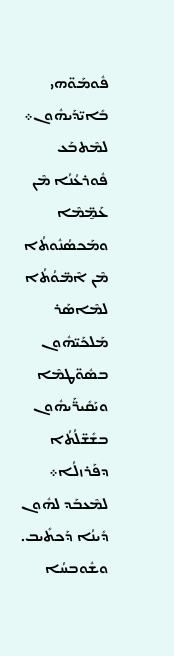ܦܽܘܡܰܘ̈ܗܝ ܒܺܐܝ̈ܕܰܝܗܽܘܢ܀
ܠܡܶܬܒܰܥ ܦܽܘܪܥܳܢܳܐ ܡܶܢ ܥܰܡ̱̈ܡܶܐ ܘܡܰܟܣܳܢܽܘܬܳܐ ܡܶܢ ܐܶܡ̈ܘܳܬܳܐ ܠܡܶܐܣܰܪ ܡܰܠܟܰܝ̈ܗܽܘܢ ܒܣܽܘ̈ܛܡܶܐ ܘܝܰܩܺܝܪ̈ܰܝܗܽܘܢ ܒܫܺܫ̈ܠܳܬܳܐ ܕܦܰܪܙܠܳܐ܀
ܠܡܶܥܒܰܕ ܠܗܽܘܢ ܕܺܝܢܳܐ ܕܰܟܬܺܝܒ. ܘܫܽܘܒܚܳܐ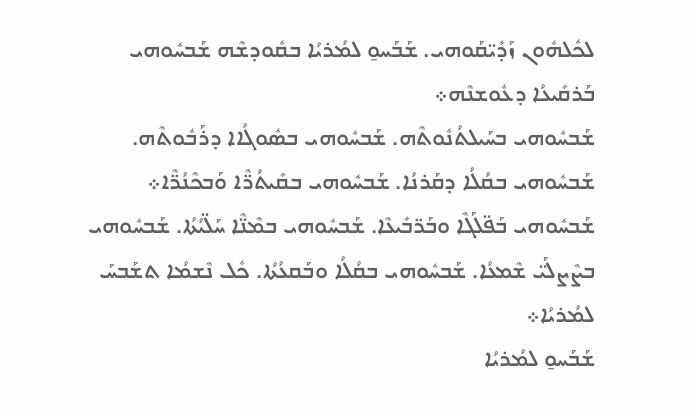ܠܟܽܠܗܽܘܢ ܙܰܕܺܝ̈ܩܰܘܗܝ. ܫܰܒܰܚܘ̱ ܠܡܳܪܝܳܐ ܒܩܽܘܕܫܶܗ ܫܰܒܚܽܘܗܝ ܒܰܪܩܺܝܥܳܐ ܕܥܽܘܫܢܶܗ܀
ܫܰܒܚܽܘܗܝ ܒܚܰܝܠܬܳܢܽܘܬܶܗ. ܫܰܒܚܽܘܗܝ ܒܣܽܘܓܳܐܐ ܕܪܰܒܽܘܬܶܗ. ܫܰܒܚܽܘܗܝ ܒܩܳܠܳܐ ܕܩܰܪܢܳܐ. ܫܰܒܚܽܘܗܝ ܒܩܺܝܬܳܪ̈ܶܐ ܘܰܒܟܶܢܳܪ̈ܶܐ܀
ܫܰܒܚܽܘܗܝ ܒܰܦ̈ܠܰܓܶܐ ܘܒܰܪ̈ܒܺܝܥܶܐ. ܫܰܒܚܽܘܗܝ ܒܡܶܢ̈ܶܐ ܚܰܠ̈ܝܳܬܳܐ. ܫܰܒܚܽܘܗܝ ܒܨܶܨܠܰܝ̈ ܫܶܡܥܳܐ. ܫܰܒܚܽܘܗܝ ܒܩܳܠܳܐ ܘܒܰܩܥܳܬܳܐ. ܟܽܠ ܢܶܫܡܳܐ ܬܫܰܒܚܰ ܠܡܳܪܝܳܐ܀
ܫܰܒܰܚܘ̱ ܠܡܳܪܝܳܐ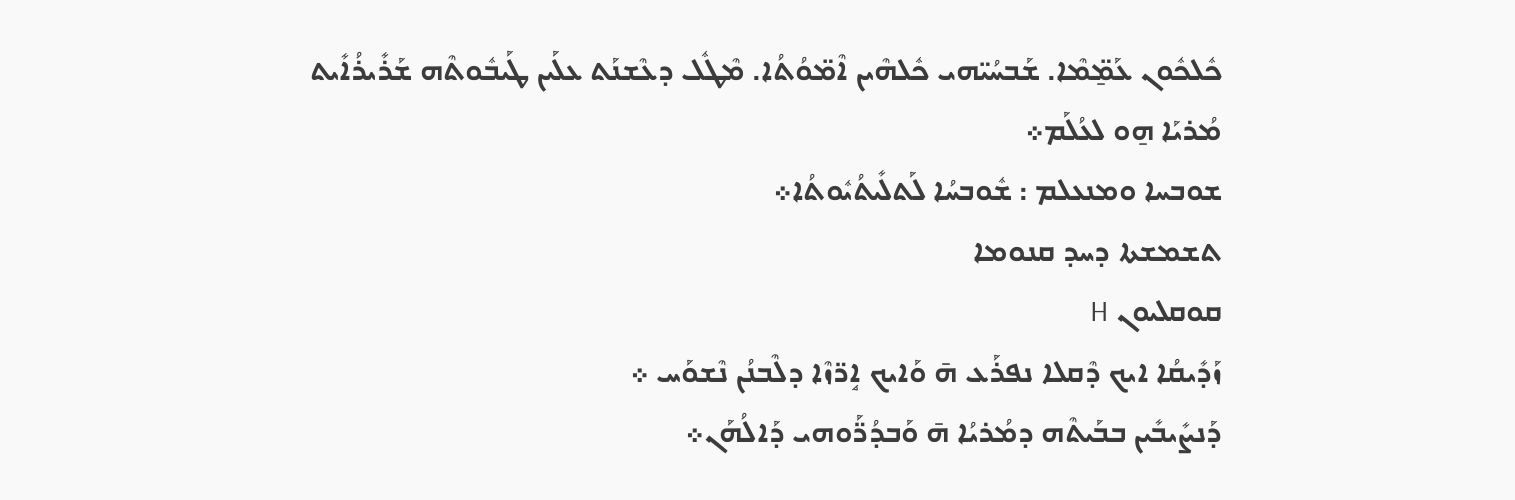ܟܽܠܟܽܘܢ ܥܰܡ̱̈ܡܶܐ. ܫܰܒܚܳܝ̈ܗܝ ܟܽܠܗܶܝܢ ܐܶܡ̈ܘܳܬܳܐ. ܡܶܛܽܠ ܕܥܶܫܢܰܬ ܥܠܰܝܢ ܛܰܝܒܽܘܬܶܗ ܫܰܪܺܝܪܳܐܺܝܬ ܡܳܪܝܰܐ ܗ̱ܘ ܠܥܳܠܰܡ܀
ܫܘܒܚܐ ܘܡܢܥܠܡ : ܫܽܘܒܚܳܐ ܠܰܬܠܺܝܬܳܝܽܘܬܳܐ܀
ܬܫܡܫܬܐ ܕܚܕ ܩܢܘܡܐ
ܩܘܩܠܝܘܢ H
ܙܰܕܺܝܩܳܐ ܐܝܟ ܕܶܩܠܐ ܢܦܪܰܥ ܗ̄ ܘܰܐܝܟ ܐܱܪ̈ܙܶܐ ܕܠܶܒܢܳܢ ܢܶܫܘܰܚ ܀
ܕܰܢܨܺܝܒܺܝܢ ܒܒܰܝܬܶܗ ܕܡܳܪܝܳܐ ܗ̄ ܘܰܒܕܳܪ̈ܰܘܗܝ ܕܰܐܠܳܗܰܢ܀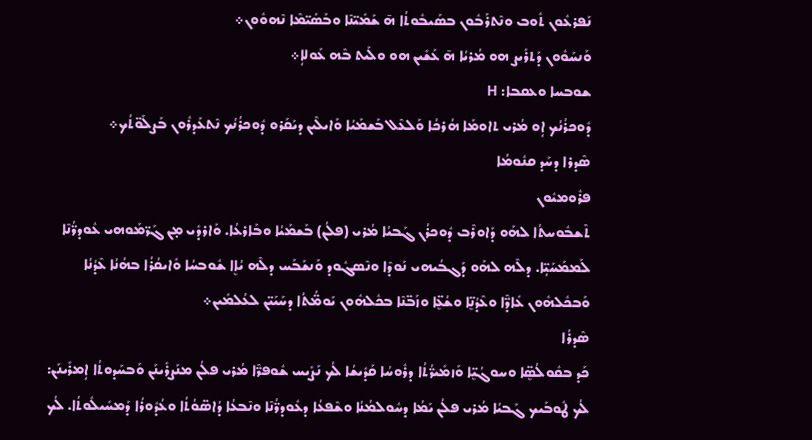ܢܰܦܪܥܽܘܢ ܬܽܘܒ ܘܢܶܬܪܰܒܽܘܢ ܒܣܰܝܒܽܘܬܳܐ ܗ̄ ܫܰܡܺܝ̈ܢܶܐ ܘܒܰܣܺܝ̈ܡܶܐ ܢܶܗܘܽܘܢ܀
ܘܰܢܚܰܘܽܘܢ ܕܰܬܪܺܝܨ ܗܘ ܡܳܪܝܳܐ ܗ̄ ܥܰܫܺܝܢ ܗܘ ܘܠܰܝܬ ܒܶܗ ܥܰܘܠܐܴ܀
ܫܘܒܚܐ ܘܥܩܒܐ: H
ܕܽܘܟܪܳܢܳܟ ܐܴܘ ܡܳܪܝ ܬܐܘܡܰܐ ܗܳܪܟܳܐ ܘܰܠܥܶܠ ܒܰܫܡܰܝܳܐ ܘܰܐܝܠܶܝܢ ܕܝܰܩܰܪܘ ܕܽܘܟܪܳܢܳܟ ܢܶܬܥܰܕܪܽܘܢ ܒܰܨܠܰܘ̈ܬܳܟ܀
ܣܶܕܪܐ ܕܚܰܕ ܩܢܽܘܡܳܐ
ܦܪܽܘܡܝܽܘܢ
ܬܶܫܒܽܘܚܬܳܐ ܠܗܰܘ ܕܰܐܘܪܶܒ ܕܽܘܟܪܳܢ ܓܰܒܝܳܐ ܡܳܪܝ (ܦܠܳܢ) ܒܰܫܡܰܝܳܐ ܘܒܰܐܪܥܳܐ. ܘܰܐܪܕܺܝ ܡ̣ܢ ܓܰܪ̈ܡܰܘܗܝ ܥܽܘܕܪ̈ܳܢܶܐ ܠܰܡܡܰܚܰܝܴ̈ܐ. ܕܠܶܗ ܠܗܰܘ ܕܰܓܒܳܝܗܝ ܢܰܘܕܶܐ ܘܢܶܣܓܽܘܕ ܘܰܢܫܰܒܰܚ ܕܠܶܗ ܝܳܐܷܐ ܫܽܘܒܚܳܐ ܘܺܐܝܩܳܪܳܐ ܒܗܳܢܳܐ ܥܶܕܳܢܳܐ ܘܰܒܟܽܠܗܽܘܢ ܥܺܐܕ̈ܶܐ ܘܥܶܕܳܢܷ̈ܐ ܘܫܳܥܷ̈ܐ ܘܙܰܒ̈ܢܶܐ ܒܟܽܠܗܽܘܢ ܝܰܘܡ̈ܳܬܳܐ ܕܚܰܝܰܝ̈ܢ ܠܥܳܠܡܺܝܢ܀
ܣܶܕܪܳܐ
ܟܰܕ ܒܩܽܘܠܳܣܷ̈ܐ ܘܚܘܓܳܝܷ̈ܐ ܘܰܙܡܺܝܪ̈ܳܬܳܐ ܕܪܽܘܚܳܐ ܩܰܕܺܝܫܳܐ ܠܳܟ ܢܰܨܺܝܚ ܫܽܘܦܪ̈ܶܐ ܡܳܪܝ ܦܠܳܢ ܡܢܰܨܪܺܝܢܰܢ ܘܰܒܚܰܕܘܬܳܐ ܐܴܡܪܺܝܢܰܢ: ܠܳܟ ܛܽܘܒܰܝܟ ܓܰܒܝܳܐ ܡܳܪܝ ܦܠܳܢ ܝܰܡܳܐ ܕܚܽܘܠܡܳܢܳܐ ܘܫܶܦܥܳܐ ܕܥܽܘܕܪ̈ܳܢܶܐ ܘܢܶܒܥܳܐ ܕܳܐܣ̈ܘܳܬܳܐ ܘܥܳܕܽܘܪܳܐ ܕܰܡܚܺܝܠܽܘܬܳܐ. ܠܳܟ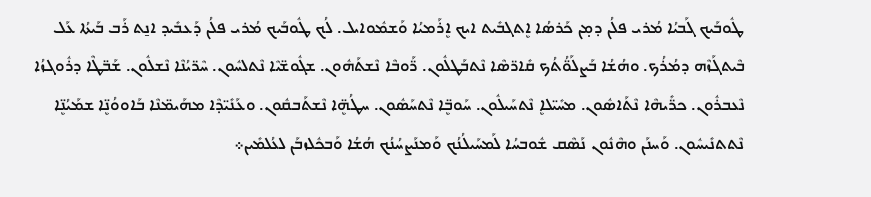ܛܽܘܒܰܝܟ ܓܰܒܝܳܐ ܡܳܪܝ ܦܠܳܢ ܕܡ̣ܢ ܟܰܪܣܳܐ ܐܷܬܓܒܺܝܬ ܐܝܟ ܐܷܪܰܡܝܳܐ ܘܰܫܡܽܘܐܝܠ. ܠܳܟ ܛܽܘܒܰܝܟ ܡܳܪܝ ܦܠܳܢ ܕܰܥܒܺܝܕ ܐܢ̱ܬ ܪܰܒ ܒܰܝܬܳܐ ܥܰܠ ܒܶܝܬܓܰܙܶܗ ܕܡܳܪܳܟ. ܘܗܳܫܳܐ ܒܰܨܠܰܘ̈ܳܬܳܟ ܩܺܐܪ̈ܣܶܐ ܢܶܬܒܰܛܠܽܘܢ. ܪ̈ܰܘܒܶܐ ܢܶܫܬܰܗܽܘܢ. ܫܓܽܘܫ̈ܝܶܐ ܢܶܬܠܚܽܘܢ. ܚܶܪ̈ܝܳܢܶܐ ܢܶܫܠܽܘܢ. ܫܰܒ̈ܛܶܐ ܕܪܽܘܓܙܳܐ ܢܶܥܒܪܽܘܢ. ܟܪ̈ܺܝܗܶܐ ܢܶܬܰܐܣܽܘܢ. ܡܚܺܝ̈ܠܐܷ ܢܶܬܚܰܝܠܽܘܢ. ܚܰܘܒܷ̈ܐ ܢܶܬܚܰܣܽܘܢ. ܚܛܳܗܷ̈ܐ ܢܶܫܬܰܒܩܽܘܢ. ܘܥܰܢܺܝ̈ܕܶܐ ܡܗܰܝܡ̈ܢܶܐ ܒܰܐܘܘܳܢܷ̈ܐ ܫܡܰܝܳܢܷ̈ܐ ܢܶܬܬܢܺܝܚܽܘܢ. ܘܰܚܢܰܢ ܘܗܶܢܽܘܢ ܢܰܣܶܩ ܫܽܘܒܚܳܐ ܠܰܡܚܰܝܠܳܢܳܟ ܘܰܡܢܰܨܚܳܢܳܟ ܗܳܫܳܐ ܘܰܒܟܽܠܙܒܰܢ ܠܥܳܠܡܺܝܢ܀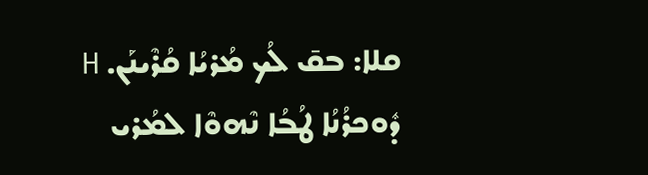ܩܠܐ: ܒܩ̄ ܠܳܟ ܡܳܪܝܳܐ ܩܳܪܶܝܢܰܢ. H
ܕܽܘܟܪܳܢܳܐ ܛܳܒܳܐ ܢܶܗܘܶܐ ܠܡܳܪܝ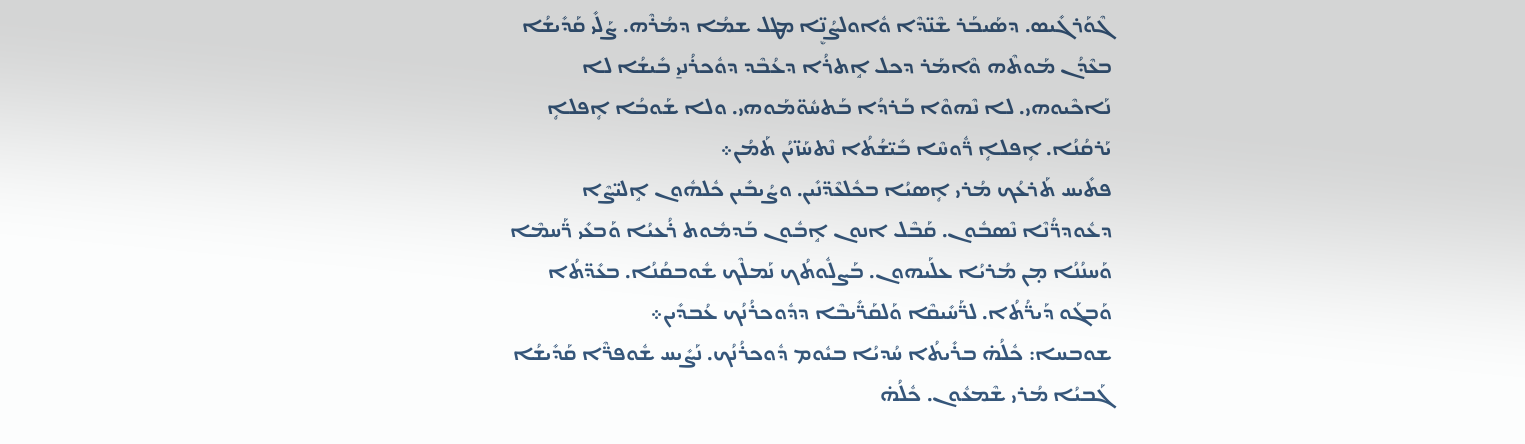ܓܶܘܰܪܓܺܝܣ. ܕܣܰܝܒܰܪ ܫܶܢ̈ܕܶܐ ܘܽܐܘܠܨܳܢܷ̈ܐ ܡܛܠ ܫܡܳܐ ܕܡܳܪܶܗ. ܨܰܠܺܝ ܩܰܕܺܝܫܳܐ ܒܥܶܕܳܢ ܡܰܘܬܶܗ ܘܶܐܡܰܪ ܕܟܠ ܐܱܬܪܳܐ ܕܥܳܒܶܕ ܕܘܽܟܪܳܢܝ̱ ܒܺܝܫܳܐ ܠܐ ܢܰܐܟܶܝܘܗܝ. ܠܐ ܢܶܗܘܶܐ ܒܰܪܕܳܐ ܒܰܬܚܽܘ̈ܡܰܘܗܝ. ܘܠܐ ܫܰܘܒܳܐ ܐܴܦܠܐܴ ܝܰܪܩܳܢܳܐ. ܐܴܦܠܐܴ ܪ̈ܽܘܚܶܐ ܒܺܝ̈ܫܳܬܳܐ ܢܶܬܚܰܙ̈ܝܳܢ ܬܰܡܳܢ܀
ܦܬܺܝܚ ܬܰܪܥܳܟ ܡܳܪܝ ܐܴܣܝܳܐ ܒܟܽܠܥܶܕ̈ܢܺܝܢ. ܘܨܳܝܒܺܝܢ ܟܽܠܗܽܘܢ ܐܱܠܝ̈ܨܶܐ ܕܥܽܘܕܪ̈ܳܢܶܐ ܢܶܣܒܽܘܢ. ܩܰܒܶܠ ܐܢܘܢ ܐܱܒܽܘܢ ܒܰܕܡܽܘܬ ܪܳܥܝܳܐ ܘܰܒܥܺܝ ܪ̈ܰܚܡܶܐ ܘܰܚܢܳܢܳܐ ܡ̣ܢ ܡܳܪܝܳܐ ܥܠܰܝܗܘܢ. ܒܰܨܠܽܘܬܳܟ ܢܰܡܠܶܟ ܫܽܘܒܩܳܢܳܐ. ܒܥܺܕ̈ܬܳܐ ܘܰܒܓܰܘ ܕܰܝܪ̈ܳܬܳܐ. ܠܪ̈ܰܚܺܝܩܶܐ ܘܰܠܩܰܪ̈ܺܝܒܶܐ ܕܕܽܘܟܪܳܢܳܟ ܥܳܒܕܺܝܢ܀
ܫܘܒܚܐ: ܟܽܠܳܗ̇ ܒܪܺܝܬܳܐ ܚܳܕܝܳܐ ܒܝܽܘܡ ܕܽܘܟܪܳܢܳܟ. ܢܰܨܺܝܚ ܫܽܘܦܪ̈ܶܐ ܩܰܕܺܝܫܳܐ ܓܰܒܝܳܐ ܡܳܪܝ ܫܶܡܥܽܘܢ. ܟܽܠܳܗ̇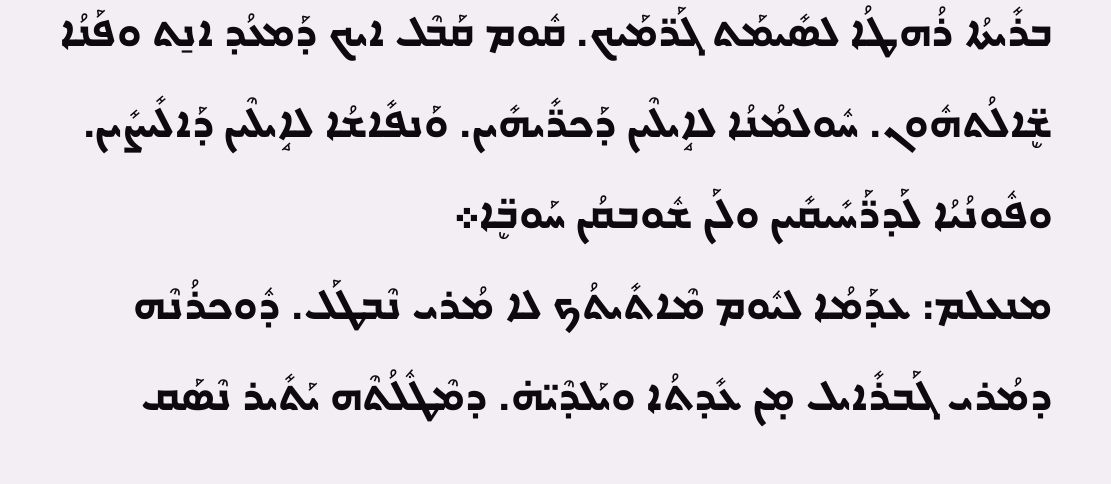ܒܪܺܝܬܳܐ ܪܳܗܛܳܐ ܠܣܺܝܡܰܬ ܓܰܪ̈ܡܰܝܟ. ܩܽܘܡ ܩܰܒܶܠ ܐܝܟ ܕܰܡܥܳܕ ܐܢ̱ܬ ܘܦܰܢܳܐ ܫܷ̈ܐܠܳܬܗܽܘܢ. ܚܽܘܠܡܳܢܳܐ ܠܐܱܝܠܶܝܢ ܕܰܟܪ̈ܺܝܗܺܝܢ. ܘܰܢܦܺܐܫܳܐ ܠܐܱܝܠܶܝܢ ܕܰܐܠܺܝܨܺܝܢ. ܘܦܽܘܢܳܝܳܐ ܠܰܕܪ̈ܰܚܺܝܩܺܝܢ ܘܠܰܢ ܫܽܘܒܩܳܢ ܚܰܘܒܷ̈ܐ܀
ܡܢܥܠܡ: ܥܕܰܡܳܐ ܠܝܽܘܡ ܡܶܐܬܺܝܬܳܟ ܠܐ ܡܳܪܝ ܢܶܒܛܰܠ. ܕܽܘܟܪܳܢܶܗ ܕܡܳܪܝ ܓܰܒܪܺܐܝܠ ܡ̣ܢ ܥܺܕܬܳܐ ܘܝܰܠܕܶܝ̈ܗ̇. ܕܡܶܛܽܠܳܬܶܗ ܝܰܬܺܝܪ ܢܶܣܰܩ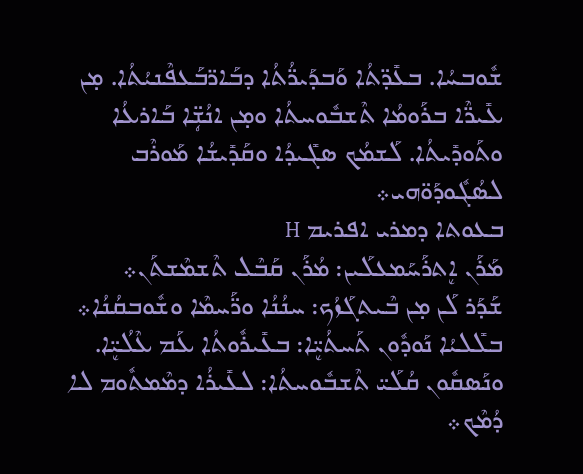ܫܽܘܒܚܳܐ. ܒܥܺܕ̈ܬܳܐ ܘܰܒܕܰܝܪ̈ܳܬܳܐ ܕܒܰܐܪ̈ܒܰܥܦܶܢܝܳܬܳܐ. ܡ̣ܢ ܥܺܝܪ̈ܶܐ ܒܪܰܘܡܳܐ ܬܶܫܒܽܘܚܬܳܐ ܘܡ̣ܢ ܐܢܳܫܴ̈ܐ ܒܰܐܪܥܳܐ ܘܬܰܘܕܺܝܬܳܐ. ܠܰܫܡܳܟ ܣܓܺܝܕܳܐ ܘܩܰܕܺܝܫܳܐ ܡܰܘܪܶܒ ܠܣܳܓܽܘܕܰܘ̈ܗܝ܀
ܒܥܘܬܐ ܕܡܪܝ ܐܦܪܝܡ H
ܡܰܪܰܢ ܐܷܬܪܰܚܰܡܥܠܰܝܢ: ܡܳܪܰܢ ܩܰܒܶܠ ܬܶܫܡܶܫܬܰܢ܀
ܫܰܕܰܪ ܠܰܢ ܡ̣ܢ ܒܶܝܬܓܰܙܳܟ: ܚܢܳܢܳܐ ܘܪ̈ܰܚܡܶܐ ܘܫܽܘܒܩܳܢܳܐ܀
ܒܠܺܠܝܳܐ ܢܰܘܕܽܘܢ ܬܰܚܬܳܝܷ̈ܐ: ܒܥܺܝܪܽܘܬܳܐ ܥܰܡ ܥܶܠܳܝܷ̈ܐ. ܘܢܰܣܩܽܘܢ ܩܳܠܰܝ̈ ܬܶܫܒܽܘܚܬܳܐ: ܠܥܺܝܪܳܐ ܕܡܶܡܬܽܘܡ ܠܐ ܕܳܡܶܟ܀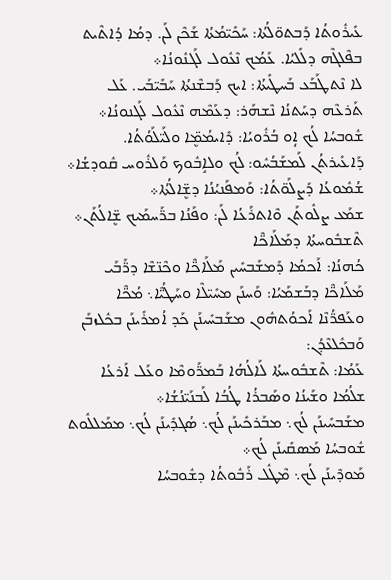ܥܺܝܪܽܘܬܳܐ ܕܰܒܬܘ̈ܠܳܬܳܐ: ܚܰܟܺܝ̈ܡܳܬܳܐ ܫܰܟܶܢ ܠܰܢ. ܕܡܳܐ ܕܳܐܬܶܝܬ ܒܦܶܠܓܶܗ ܕܠܺܠܝܳܐ. ܥܰܡܳܟ ܢܶܥܽܘܠ ܠܰܓܢܽܘܢܳܐ܀
ܠܐ ܢܶܬܛܰܒܰܥ ܒܰܚܛܺܝܬܳܐ: ܐܝܟ ܕܰܒܫܶܢܬܳܐ ܚܰܒܺܝ̈ܒܰܝ. ܥܰܠ ܬܰܪܥܶܗ ܕܚܰܬܢܳܐ ܢܶܫܗܰܪ: ܕܥܰܡܶܗ ܢܶܥܽܘܠ ܠܰܓܢܘܢܳܐ܀
ܫܽܘܒܚܳܐ ܠܳܟ ܐܴܘ ܒܳܪܽܘܝܳܐ: ܕܺܐܝܡܳܡܷ̈ܐ ܘܠܰܝ̈ܠܰܘܳܬܳܐ. ܕܰܐܥܺܝܪܬܳܢ ܠܰܡܫܰܒܳܚܽܘ: ܠܳܟ ܘܠܐܱܒܽܘܟ ܘܰܠܪܽܘܚ ܩܽܘܕܫܳܐ܀
ܫܳܡܽܘܥܳܐ ܕܰܨܠܰܘ̈ܬܳܐ: ܘܰܡܦܰܢܝܳܢܳܐ ܕܫܷ̈ܐܠܳܬܳܐ܀
ܫܡܰܥ ܨܠܽܘܬܰܢ ܘܶܐܬܪܰܥܳܐ ܠܰܢ: ܘܦܰܢܳܐ ܒܪ̈ܰܚܡܰܝܟ ܫܷ̈ܐܠܳܬܰܢ܀
ܬܶܫܒܽܘܚܬܳܐ ܕܡܰܠܰܐܟ̈ܶܐ
ܟܳܗܢܳܐ: ܐܰܟܡܳܐ ܕܰܡܫܰܒܚܺܝܢ ܡܰܠܰܐܟ̈ܶܐ ܘܟܶܢ̈ܫܶܐ ܕܪ̈ܰܒܰܝ ܡܰܠܰܐܟ̈ܶܐ ܕܒܰܫܡܰܝܳܐ: ܘܰܚܢܰܢ ܡܚܺܝ̈ܠܶܐ ܘܚܰܛܳܝ̈ܶܐ܆ ܡܳܟ̈ܶܐ ܘܥܰܦܪ̈ܳܢܶܐ ܐܰܟܘܳܬܗܽܘܢ ܡܫܰܒܚܺܝܢܰܢ ܟܰܕ ܐܳܡܪܺܝܢܰܢ ܒܟܽܠܙܒܰܢ ܘܰܒܟܽܠܥܶܕܳܢ:
ܥܰܡܳܐ: ܬܶܫܒܽܘܚܬܳܐ ܠܰܐܠܳܗܳܐ ܒܰܡܪ̈ܰܘܡܶܐ ܘܥܰܠ ܐܰܪܥܳܐ ܫܠܳܡܳܐ ܘܫܰܝܢܳܐ ܘܤܰܒܪܳܐ ܛܳܒܳܐ ܠܰܒܢܰܝ̈ܢܳܫܳܐ܀
ܡܫܰܒܚܺܝܢܰܢ ܠܳܟ܆ ܡܒܰܪܟܺܝܢܰܢ ܠܳܟ܆ ܤܳܓܕܺܝܢܰܢ ܠܳܟ܆ ܡܡܰܠܠܽܘܬ ܫܽܘܒܚܳܐ ܡܰܤܩܺܝܢܰܢ ܠܳܟ܀
ܡܰܘܕܶܝܢܰܢ ܠܳܟ܆ ܡܶܛܽܠ ܪܰܒܽܘܬܳܐ ܕܫܽܘܒܚܳܐ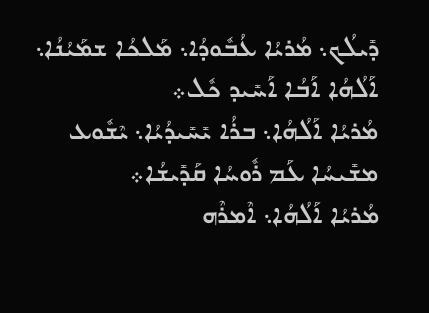ܕܺܝܠܳܟ܆ ܡܳܪܝܳܐ ܥܳܒܽܘܕܳܐ܆ ܡܰܠܟܳܐ ܫܡܰܝܳܢܳܐ܆ ܐܰܠܳܗܳܐ ܐܰܒܳܐ ܐܰܚܺܝܕ ܟܽܠ܀
ܡܳܪܝܳܐ ܐܰܠܳܗܳܐ܆ ܒܪܳܐ ܝܺܚܺܝܕܳܝܳܐ܆ ܝܶܫܽܘܥ ܡܫܺܝܚܳܐ ܥܰܡ ܪܽܘܚܳܐ ܩܰܕܺܝܫܳܐ܀
ܡܳܪܝܳܐ ܐܰܠܳܗܳܐ܆ ܐܶܡܪܶܗ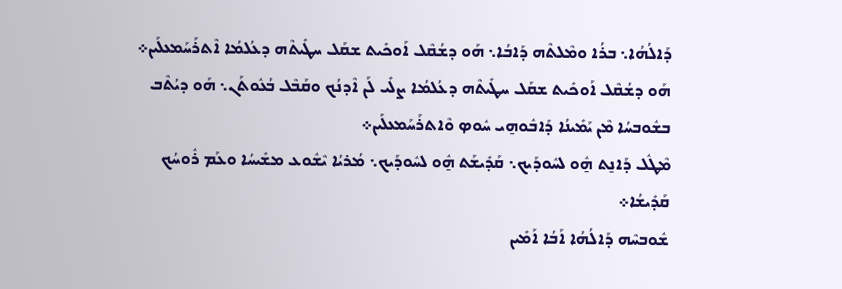ܕܰܐܠܳܗܳܐ܆ ܒܪܳܐ ܘܡܶܠܬܶܗ ܕܰܐܒܳܐ܆ ܗܰܘ ܕܫܳܩܶܠ ܐܰܘܟܺܝܬ ܫܩܰܠ ܚܛܺܝܬܶܗ ܕܥܳܠܡܳܐ ܐܶܬܪܰܚܰܡܥܠܰܝܢ܀
ܗܰܘ ܕܫܳܩܶܠ ܐܰܘܟܺܝܬ ܫܩܰܠ ܚܛܺܝܬܶܗ ܕܥܳܠܡܳܐ ܨܠܺܝ ܠܰܢ ܐܶܕܢܳܟ ܘܩܰܒܶܠ ܒܳܥܽܘܬܰܢ܆ ܗܰܘ ܕܝܳܬܶܒ ܒܫܽܘܒܚܳܐ ܡܶܢ ܝܰܡܺܝܢܳܐ ܕܰܐܒܽܘܗ̱ܝ ܚܽܘܤ ܘܶܐܬܪܰܚܰܡܥܠܰܝܢ܀
ܡܶܛܽܠ ܕܰܐܢ̱ܬ ܗ̱ܽܘ ܠܚܽܘܕܰܝܟ܆ ܩܰܕܺܝܫܰܬ ܗ̱ܽܘ ܠܚܽܘܕܰܝܟ܆ ܡܳܪܝܳܐ ܝܶܫܽܘܥ ܡܫܺܝܚܳܐ ܘܥܰܡ ܪܽܘܚܳܟ ܩܰܕܺܝܫܳܐ܀
ܫܽܘܒܚܶܗ ܕܰܐܠܳܗܳܐ ܐܰܒܳܐ ܐܰܡܺܝܢ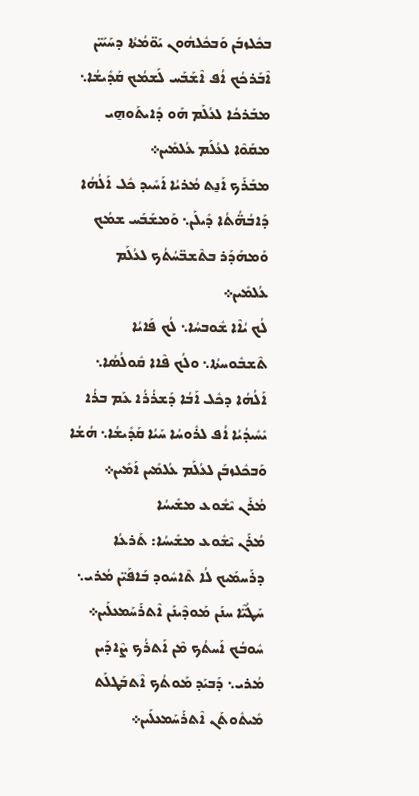ܒܟܽܠܙܒܰܢ ܘܰܒܟܽܠܗܽܘܢ ܝܰܘ̈ܡܳܬܳܐ ܕܚܰܝܰܝ̈ܢ ܐܶܒܰܪܟܳܟ ܐܳܦ ܐܶܫܰܒܰܚ ܠܰܫܡܳܟ ܩܰܕܺܝܫܳܐ܆ ܡܒܰܪܟܳܐ ܠܥܳܠܰܡ ܗܰܘ ܕܺܐܝܬܰܘܗ̱ܝ ܡܩܰܘܶܐ ܠܥܳܠܰܡ ܥܳܠܡܺܝܢ܀
ܡܒܰܪܰܟ ܐܰܢ̱ܬ ܡܳܪܝܳܐ ܐܰܚܺܝܕ ܟܽܠ ܐܰܠܳܗܳܐ ܕܰܐܒܳܗ̈ܳܬܳܐ ܕܺܝܠܰܢ܆ ܘܰܡܫܰܒܰܚ ܫܡܳܟ ܘܰܡܗܰܕܰܪ ܒܬܶܫܒ̈ܚܳܬܳܟ ܠܥܳܠܰܡ ܥܳܠܡܺܝܢ܀
ܠܳܟ ܝܳܐܶܐ ܫܽܘܒܚܳܐ܆ ܠܳܟ ܦܰܐܝܳܐ ܬܶܫܒܽܘܚܬܳܐ܆ ܘܠܳܟ ܦܶܐܐ ܩܽܘܠܳܤܳܐ܆ ܐܰܠܳܗܳܐ ܕܟܽܠ ܐܰܒܳܐ ܕܰܫܪܳܪܳܐ ܥܰܡ ܒܪܳܐ ܝܺܚܺܝܕܳܝܳܐ ܐܳܦ ܠܪܽܘܚܳܐ ܚܰܝܳܐ ܩܰܕܺܝܫܳܐ܆ ܗܳܫܳܐ ܘܰܒܟܽܠܙܒܰܢ ܠܥܳܠܰܡ ܥܳܠܡܺܝܢ ܐܰܡܺܝܢ܀
ܡܳܪܰܢ ܝܶܫܽܘܥ ܡܫܺܝܚܳܐ
ܡܳܪܰܢ ܝܶܫܽܘܥ ܡܫܺܝܚܳܐ: ܬܰܪܥܳܐ ܕܪܰܚܡܰܝܟ ܠܳܐ ܬܶܐܚܽܘܕ ܒܰܐܦܰܝ̈ܢ ܡܳܪܝ܆ ܚܰܛܳܝ̈ܶܐ ܚܢܰܢ ܡܰܘܕܶܝܢܰܢ ܐܶܬܪܰܚܰܡܥܠܰܝܢ܀
ܚܽܘܒܳܟ ܐܰܚܬܳܟ ܡܶܢ ܐܰܬܪܳܟ ܨܶܐܕܰܝܢ ܡܳܪܝ܆ ܕܰܒܝܰܕ ܡܰܘܬܳܟ ܐܶܬܒܰܛܠܰܬ ܡܺܝܬܽܘܬܰܢ ܐܶܬܪܰܚܰܡܥܠܰܝܢ܀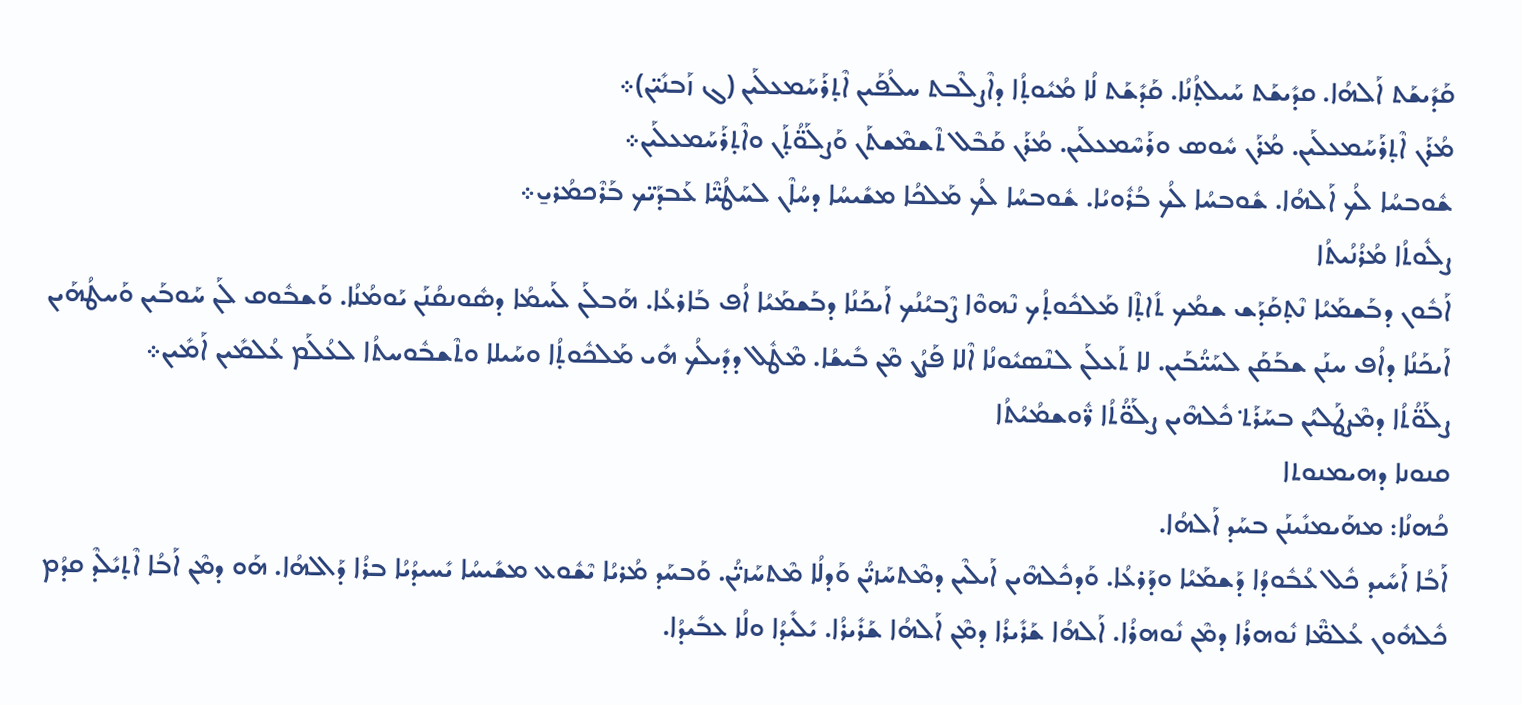ܩܰܕܺܝܫܰܬ ܐܰܠܗܳܐ. ܩܕܺܝܫܰܬ ܚܰܝܠܬ̣ܳܢܳܐ. ܩܰܕܺܫܰܬ ܠܳܐ ܡܳܝܽܘܬ̣ܳܐ ܕܐܶܨܠܶܒܬ ܚܠܳܦܰܝܢ ܐܶܬ̣ܪܰܚܰܡܥܠܰܝܢ (ܓ ܙܰܒܢܺܝ̈ܢ)܀
ܡܳܪܰܢ ܐܶܬ̣ܪܰܚܰܡܥܠܰܝܢ. ܡܳܪܰܢ ܚܽܘܣ ܘܪܰܚܶܡܥܠܰܝܢ. ܡܳܪܰܢ ܩܰܒܶܠ ܬܶܫܡܶܫܬܰܢ ܘܰܨܠܰܘ̈ܳܬ̣ܰܢ ܘܐܶܬ̣ܪܰܚܰܡܥܠܰܝܢ܀
ܫܽܘܒܚܳܐ ܠܳܟ ܐܰܠܗܳܐ. ܫܽܘܒܚܳܐ ܠܳܟ ܒܳܪܽܘܝܳܐ. ܫܽܘܒܚܳܐ ܠܳܟ ܡܰܠܟܳܐ ܡܫܺܝܚܳܐ ܕܚܳܐܶܢ ܠܚܰܛܳܝ̈ܶܐ ܥܰܒܕܰܝ̈ܟ ܒܰܪܶܟܡܳܪܝ̱܀
ܨܠܽܘܬܳܐ ܡܳܪܳܢܳܝܬܳܐ
ܐܰܒܽܘܢ ܕܒܰܫܡܰܝܳܐ ܢܶܬ̣ܩܰܕܰܫ ܫܡܳܟ ܬܺܐܬ̣ܶܐ ܡܰܠܟܽܘܬ̣ܳܟ ܢܶܗܘܶܐ ܨܶܒܝܳܢܳܟ ܐܰܝܟܰܢܳܐ ܕܒܰܫܡܰܝܳܐ ܐܳܦ ܒܰܐܪܥܳܐ. ܗܰܒܠܰܢ ܠܰܚܡܳܐ ܕܣܽܘܢܩܳܢܰܢ ܝܰܘܡܳܢܳܐ. ܘܰܫܒܽܘܩ ܠܰܢ ܚܰܘܒܰܝܢ ܘܰܚܛܳܗܰܝܢ ܐܰܝܟܰܢܳܐ ܕܐܳܦ ܚܢܰܢ ܫܒܰܩܰܢ ܠܚܰܝ̈ܳܒܰܝܢ. ܠܐ ܬܰܥܠܰܢ ܠܢܶܣܝܽܘܢܳܐ ܐܶܠܐ ܦܰܨܳܢ ܡܶܢ ܒܺܝܫܳܐ. ܡܶܛܽܠ ܕܕܺܝܠܳܟ ܗܺܝ ܡܰܠܟܽܘܬ̣ܳܐ ܘܚܰܝܠܐ ܘܬܶܫܒܽܘܚܬܳܐ ܠܥܳܠܰܡ ܥܳܠܡܺܝܢ ܐܰܡܺܝܢ܀
ܨܠܰܘ̈ܳܬܳܐ ܕܡܶܨܛܰܠܝܳܢ ܒܚܰܪܰܬ݀ ܟܽܠܗܶܝܢ ܨܠܰܘ̈ܳܬܳܐ ܪ̈ܽܘܫܡܳܝܳܬܳܐ
ܩܢܘܢܐ ܕܗܝܡܢܘܬܐ
ܟܳܗܢܳܐ: ܡܗܰܝܡܢܺܝܢܰܢ ܒܚܰܕ ܐܰܠܗܳܐ.
ܐܰܒܳܐ ܐܰܚܺܝܕ ܟܽܠ ܥܳܒܽܘܕܳܐ ܕܰܫܡܰܝܳܐ ܘܕܰܪܥܳܐ. ܘܰܕܟܽܠܗܶܝܢ ܐܰܝܠܶܝܢ ܕܡܶܬܚܰܙܝ̈ܳܢ ܘܰܕܠܳܐ ܡܶܬܚܰܙܝ̈ܳܢ. ܘܰܒܚܰܕ ܡܳܪܝܳܐ ܝܶܫܽܘܥ ܡܫܺܝܚܳܐ ܝܺܚܝܕܳܝܳܐ ܒܪܳܐ ܕܰܐܠܗܳܐ. ܗܰܘ ܕܡܶܢ ܐܰܒܳܐ ܐܶܬ̣ܝܺܠܶܕ ܩܕܳܡ ܟܽܠܗܽܘܢ ܥܳܠܡ̈ܶܐ ܢܽܘܗܪܳܐ ܕܡܶܢ ܢܽܘܗܪܳܐ. ܐܰܠܗܳܐ ܫܰܪܺܝܪܳܐ ܕܡܶܢ ܐܰܠܗܳܐ ܫܰܪܺܝܪܳܐ. ܝܺܠܺܝܕܳܐ ܘܠܳܐ ܥܒܺܝܕܳܐ.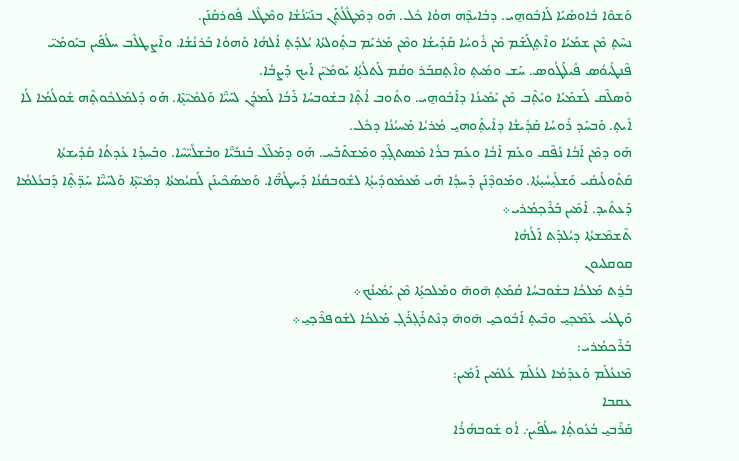ܘܰܫܘܶܐ ܒܽܐܘܣܺܝܰܐ ܠܰܐܒܽܘܗ̱ܝ. ܕܒܺܐܝܕܶܗ ܗܘܳܐ ܟܽܠ. ܗܰܘ ܕܡܶܛܽܠܳܬ̣ܰܢ ܒܢܰܝ̈ܢܳܫܳܐ ܘܡܶܛܽܠ ܦܽܘܪܩܳܢܰܢ.
ܢܚܶܬ̣ ܡܶܢ ܫܡܰܝܳܐ ܘܐܶܬ̣ܓܰܫܰܡ ܡܶܢ ܪܽܘܚܳܐ ܩܰܕܺܝܫܳܐ ܘܡܶܢ ܡܰܪܝܰܡ ܒܬ̣ܽܘܠܬܳܐ ܝܳܠܕܰܬ̣ ܐܳܠܗܳܐ ܘܰܗܘܳܐ ܒܰܪܢܳܫܳܐ. ܘܐܶܨܛܠܶܒ ܚܠܳܦܰܝܢ ܒܝܰܘܡܰܝ̈ ܦܶܢܛܺܝܘܳܣ ܦܺܝܠܰܛܳܘܣ. ܚܰܫ ܘܡܺܝܬ̣ ܘܐܶܬ̣ܩܒܰܪ ܘܩܳܡ ܠܰܬܠܳܬ̣ܳܐ ܝܰܘܡܺܝ̈ܢ ܐܰܝܟ ܕܰܨܒܳܐ.
ܘܰܣܠܶܩ ܠܰܫܡܰܝܳܐ ܘܝܺܬ̣ܶܒ ܡܶܢ ܝܰܡܺܝܢܳܐ ܕܐܰܒܽܘܗ̱ܝ. ܘܬܽܘܒ ܐܳܬ̣ܶܐ ܒܫܽܘܒܚܳܐ ܪܰܒܳܐ ܠܰܡܕܳܢ ܠܚܰܝ̈ܶܐ ܘܰܠܡܺܝ̈ܬ̣ܶܐ. ܗܰܘ ܕܰܠܡܰܠܟܽܘܬ̣ܶܗ ܫܽܘܠܳܡܳܐ ܠܳܐ ܐܺܝܬ̣. ܘܰܒܚܰܕ ܪܽܘܚܳܐ ܩܰܕܺܝܫܳܐ ܕܐܺܝܬ̣ܰܘܗܝ̱ ܡܳܪܝܳܐ ܡܰܚܝܳܢܳܐ ܕܟܽܠ.
ܗܰܘ ܕܡܶܢ ܐܰܒܳܐ ܢܳܦܶܩ ܘܥܰܡ ܐܰܒܳܐ ܘܥܰܡ ܒܪܳܐ ܡܶܣܬܓ̣ܶܕ ܘܡܶܫܬܰܒܰܚ. ܗܰܘ ܕܡܰܠܶܠ ܒܰܢܒܺܝ̈ܶܐ ܘܒܰܫܠܺܝ̈ܚܶܐ. ܘܒܰܚܕܳܐ ܥܺܕܬܳܐ ܩܰܕܺܝܫܬܳܐ ܩܰܬܽܘܠܺܝܩܺܝ ܘܰܫܠܺܝ̣ܚܳܝ̣ܬܳܐ. ܘܡܰܘܕܶܢܰܢ ܕܰܚܕܳܐ ܗܺܝ ܡܰܥܡܽܘܕܺܝܬ̣ܳܐ ܠܫܽܘܒܩܳܢܳܐ ܕܰܚܛܳܗ̈ܶܐ. ܘܰܡܣܰܟܶܝܢܰܢ ܠܰܩܝܳܡܬܳܐ ܕܡܺܝ̈ܬ̣ܶܐ ܘܰܠܚܰܝ̈ܶܐ ܚܰܕ̈ܬ̣ܶܐ ܕܰܒܥܳܠܡܳܐ ܕܰܥܬܺܝܕ. ܐܰܡܺܝܢ ܒܰܪܶܟ̣ܡܳܪܝ܀
ܬܶܫܡܶܫܬܳܐ ܕܝܳܠܕܰܬ ܐܰܠܳܗܳܐ
ܩܘܩܠܝܘܢ
ܒܰܪ̱ܬ ܡܰܠܟܳܐ ܒܫܽܘܒܚܳܐ ܩܳܡܰܬ̣ ܗ̄ܘܗ̄ ܘܡܰܠܟܬ̣ܳܐ ܡܶܢ ܝܰܡܺܝܢܳܟ܀
ܘܰܛܥܳܝ ܥܰܡܶܟ̣ܝ̱ ܘܒܶܝܬ̣ ܐܰܒܽܘܟܝ̱ ܗ̄ܘܗ̄ ܕܢܶܬܪܰܓ̣ܪܰܓ̣ ܡܰܠܟܳܐ ܠܫܽܘܦܪܶܟ̣ܝ̱܀
ܒܰܪܶܟܡܳܪܝ:
ܡܶܢܥܳܠܰܡ ܘܰܥܕܰܡܳܐ ܠܥܳܠܰܡ ܥܳܠܡܺܝܢ ܐܰܡܺܝܢ:
ܥܩܒܐ
ܩܰܪܶܒܝ̱ ܒܳܥܽܘܬ̣ܳܐ ܚܠܳܦܰܝܢ܇ ܐܳܘ ܫܽܘܒܗܳܪܳܐ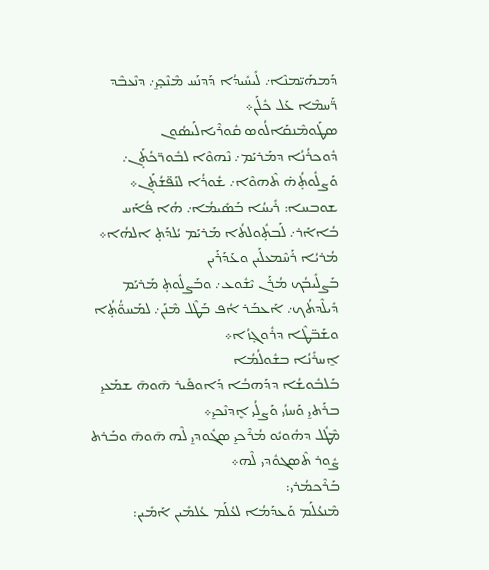ܕܰܡܗܰܝ̈ܡܢܶܐ܇ ܠܺܝܚܺܝܕܳܐ ܕܰܕܢܰܚ ܡܶܢܶܟ̣ܝ̱܇ ܕܢܶܥܒܶܕ ܪ̈ܰܚܡܶܐ ܥܰܠ ܟܽܠܰܢ܀
ܣܛܰܘܡܶܢܩܰܐܠܳܘܣ ܩܽܘܪܶܝܐܠܰܝܣܳܘܢ
ܕܽܘܟܪܳܢܳܐ ܕܡܰܪܝܰܡ܇ ܢܶܗܘܶܐ ܠܒܽܘܪ̈ܟܳܬ̣ܰܢ܇ ܘܰܨܠܽܘܬ̣ܳܗ̇ ܬܶܗܘܶܐ܇ ܫܽܘܪܳܐ ܠܢܰܦ̈ܫܳܬ̣ܰܢ܀
ܫܘܒܚܐ: ܪܺܝܚܳܐ ܒܰܣܺܝܡܳܐ܇ ܗܳܐ ܦܳܐܰܚ ܒܳܐܐܰܪ܇ ܠܰܒܬ̣ܽܘܠܬܳܐ ܡܰܪܝܰܡ ܝܳܠܕܰܬ̣ ܐܠܗܳܐ܀
ܡܳܪܝܳܐ ܪܰܚܶܡܥܠܰܝܢ ܘܥܰܕܰܪܰܝܢ
ܒܰܨܠܺܝܒܳܟ ܡܳܪܰܢ ܝܶܫܽܘܥ܇ ܘܒܰܨܠܽܘܬ̣ ܡܰܪܝܰܡ ܕܺܝܠܶܕܬܳܟ܇ ܐܰܥܒܰܪ ܐܳܦ ܒܰܛܶܠ ܡܶܢܰܢ܇ ܠܡܰܚܘ̈ܳܬ̣ܳܐ ܘܫܰܒ̈ܛܶܐ ܕܪܽܘܓ̣ܙܳܐ܀
ܐ̱ܚܪܺܢܳܐ ܒܫܽܘܠܳܡܳܐ
ܒܰܠܒܽܘܫܳܐ ܕܕܰܗܒܳܐ ܕܰܐܘܦܺܝܪ ܗ̄ܘܗ̄ ܫܡܰܥܝ̱ ܒܪܰܬܝ̱ ܘܰܚܙܳܝ ܘܰܨܠܳܝ ܐܷܕܢܶܟܝ̱܀
ܡܶܛܽܠ ܕܗܽܘܝܽܘ ܡܳܪܶܟܝ̱ ܣܓܽܘܕܝ̱ ܠܶܗ ܗ̄ܘܗ̄ ܘܒܰܪܬ ܨܽܘܪ ܬܶܣܓܘܽܕܝ ܠܶܗ܀
ܒܰܪܶܟܡܳܪܝ:
ܡܶܢܥܳܠܰܡ ܘܰܥܕܰܡܳܐ ܠܥܳܠܰܡ ܥܳܠܡܺܝܢ ܐܰܡܺܝܢ: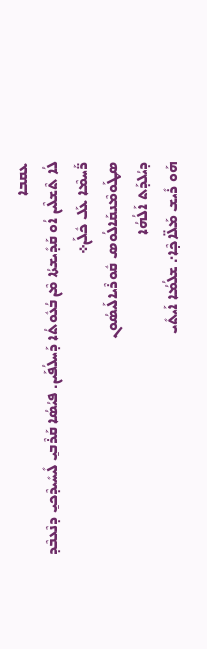ܥܩܒܐ
ܠܳܐ ܬܶܫܠܶܝܢ ܐܳܘ ܩܰܕܺܝܫܬܳܐ ܡܶܢ ܒܳܥܽܘܬܳܐ ܕܰܚܠܳܦܰܝܢ. ܦܝܳܣܳܐ ܩܰܪܶܒܝ̱ ܠܺܝܚܺܝܕܶܟܝ̱ ܕܢܶܥܒܶܕ ܪ̈ܰܚܡܶܐ ܥܰܠ ܟܽܠܰܢ܀
ܣܛܰܘܡܶܢܩܰܐܠܳܘܣ ܩܽܘܪܶܝܐܠܰܝܣܳܘܢ
ܕܝܳܠܕܰܬ ܐܰܠܳܗܳܐ
ܗܰܘ ܪܺܝܫ ܡܰܠ̈ܐܟ̣ܶܐ܇ ܫܠܳܡܳܐ ܐܰܝܬܺܝ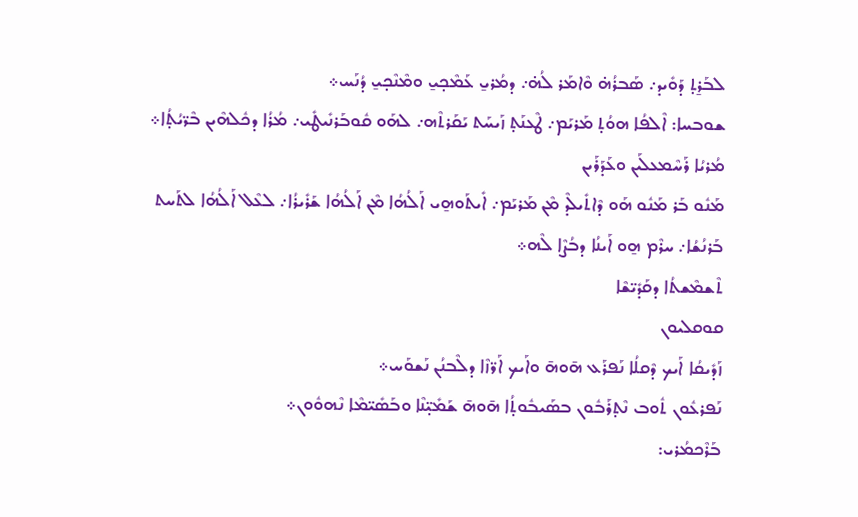ܠܒܰܪ̱ܬ̣ ܕܰܘܺܝܕ܇ ܣܰܒܪܳܗ̇ ܘܶܐܡܰܪ ܠܳܗ̇܇ ܕܡܳܪܝ̱ ܥܰܡܶܟ̣ܝ̱ ܘܡܶܢܶܟ̣ܝ̱ ܕܳܢܰܚ܀
ܫܘܒܚܐ: ܐܶܠܦܳܐ ܗܘܳܬ̣ ܡܰܪܝܰܡ܇ ܛܶܥܢܰܬ̣ ܙܰܝܚܰܬ ܝܰܩܰܪܬܶܗ܇ ܠܗܰܘ ܩܽܘܒܰܪܢܺܝܛܺܝ܇ ܡܳܪܳܐ ܕܟܽܠܗܶܝܢ ܒܶܪ̈ܝܳܬ̣ܳܐ܀
ܡܳܪܝܳܐ ܪܰܚܶܡܥܠܰܝܢ ܘܥܰܕܰܪܰܝܢ
ܡܰܢܽܘ ܒܰܪ ܡܰܢܽܘ ܗܰܘ ܕܶܐܬܺܝܠܶܕ ܡܶܢ ܡܰܪܝܰܡ܇ ܐܺܝܬܰܘܗ̱ܝ ܐܰܠܳܗܳܐ ܡܶܢ ܐܰܠܳܗܳܐ ܫܰܪܺܝܪܳܐ܇ ܠܥܶܠ ܐܰܠܳܗܳܐ ܠܬܰܚܬ ܒܰܪܢܳܫܳܐ܇ ܚܪܶܡ ܗ̱ܘ ܐܰܝܢܳܐ ܕܒܳܨܶܐ ܠܶܗ܀
ܬܶܫܡܶܫܬܳܐ ܕܩܰܕܺܝ̈ܫܶܐ
ܩܘܩܠܝܘܢ
ܙܰܕܺܝܩܳܐ ܐܰܝܟ ܕܶܩܠܳܐ ܢܰܦܪܰܥ ܗ̄ܘܗ̄ ܘܐܰܝܟ ܐܰܪ̈ܙܶܐ ܕܠܶܒܢܳܢ ܢܰܫܘܰܚ܀
ܢܰܦܪܥܽܘܢ ܬܽܘܒ ܢܶܬ̣ܪܰܒܽܘܢ ܒܣܰܝܒܽܘܬ̣ܳܐ ܗ̄ܘܗ̄ ܫܰܡܺܝ̣̈ܢܶܐ ܘܒܰܣܺܝ̈ܡܶܐ ܢܶܗܘܽܘܢ܀
ܒܰܪܶܟܡܳܪܝ: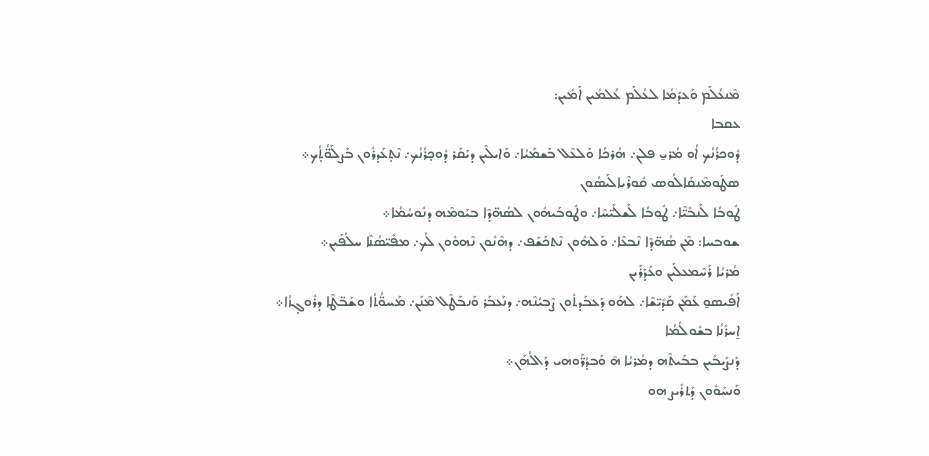ܡܶܢܥܳܠܰܡ ܘܰܥܕܰܡܳܐ ܠܥܳܠܰܡ ܥܳܠܡܺܝܢ ܐܰܡܺܝܢ:
ܥܩܒܐ
ܕܽܘܟܪܳܢܳܟ ܐܳܘ ܡܳܪܝ̱ ܦܠܢ܇ ܗܳܪܟܳܐ ܘܰܠܥܶܠ ܒܰܫܡܰܝܳܐ܇ ܘܰܐܝܠܶܝܢ ܕܝܰܩܰܪ ܕܽܘܟ̣ܪܳܢܳܟ܇ ܢܶܬ̣ܥܰܕܪܽܘܢ ܒܰܨܠܰܘ̈ܳܬ̣ܳܟ܀
ܣܛܰܘܡܶܢܩܰܐܠܳܘܣ ܩܽܘܪܶܝܐܠܰܝܣܳܘܢ
ܛܽܘܒܳܐ ܠܰܢܒܺܝ̈ܶܐ܇ ܛܽܘܒܳܐ ܠܰܫܠܺܝ̈ܚܶܐ܇ ܘܛܽܘܒܰܝܗܽܘܢ ܠܣܳܗ̈ܕܶܐ ܒܝܰܘܡܶܗ ܕܢܽܘܚܳܡܳܐ܀
ܫܘܒܚܐ: ܡܶܢ ܣܳܗ̈ܕܶܐ ܢܶܒܥܶܐ܇ ܘܰܠܗܽܘܢ ܢܶܬܟܰܫܰܦ܇ ܕܗܶܢܽܘܢ ܢܶܗܘܽܘܢ ܠܳܟ܇ ܡܦܺܝ̈ܣܳܢܶܐ ܚܠܳܦܰܝܢ܀
ܡܳܪܝܳܐ ܪܰܚܶܡܥܠܰܝܢ ܘܥܰܕܰܪܰܝܢ
ܐܰܦܺܝܣܘ̱ ܥܰܡܰܢ ܩܰܕܺܝ̈ܫܶܐ܇ ܠܗܰܘ ܕܰܥܒܰܕܬܽܘܢ ܨܶܒܝܳܢܶܗ܇ ܕܢܰܥܒܰܪ ܘܰܢܒܰܛܶܠ ܡܶܢܰܢ܇ ܡܰܚܘ̈ܳܬܳܐ ܘܫܰܒ̈ܛܶܐ ܕܪܽܘܓ̣ܙܳܐ܀
ܐ̱ܚܪܺܢܳܐ ܒܫܽܘܠܳܡܳܐ
ܕܰܢܨܺܝܒܺܝܢ ܒܒܰܝܬܶܗ ܕܡܳܪܝܳܐ ܗ̄ ܘܰܒܕܳܪ̈ܰܘܗܝ ܕܰܐܠܳܗܰܢ܀
ܘܰܢܚܰܘܽܘܢ ܕܰܬܪܺܝܨ ܗܘ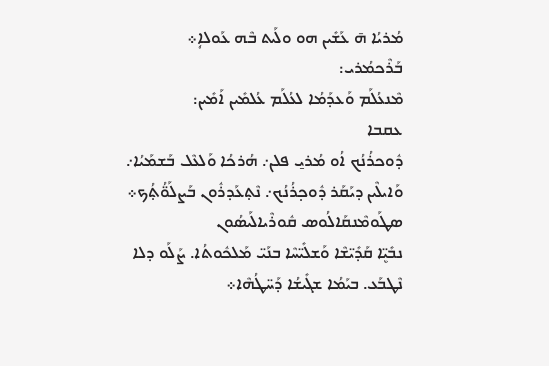ܡܳܪܝܳܐ ܗ̄ ܥܰܫܺܝܢ ܗܘ ܘܠܰܝܬ ܒܶܗ ܥܰܘܠܐܴ܀
ܒܰܪܶܟܡܳܪܝ:
ܡܶܢܥܳܠܰܡ ܘܰܥܕܰܡܳܐ ܠܥܳܠܰܡ ܥܳܠܡܺܝܢ ܐܰܡܺܝܢ:
ܥܩܒܐ
ܕܽܘܟܪܳܢܳܟ ܐܳܘ ܡܳܪܝ̱ ܦܠܢ܇ ܗܳܪܟܳܐ ܘܰܠܥܶܠ ܒܰܫܡܰܝܳܐ܇ ܘܰܐܝܠܶܝܢ ܕܝܰܩܰܪ ܕܽܘܟ̣ܪܳܢܳܟ܇ ܢܶܬ̣ܥܰܕܪܽܘܢ ܒܰܨܠܰܘ̈ܳܬ̣ܳܟ܀
ܣܛܰܘܡܶܢܩܰܐܠܳܘܣ ܩܽܘܪܶܝܐܠܰܝܣܳܘܢ
ܢܒܺܝܷ̈ܐ ܩܰܕܺܝ̈ܫܶܐ ܘܰܫܠܺܝ̈ܚܶܐ ܒܢܰܝ̈ ܡܰܠܟܽܘܬܳܐ. ܨܰܠܰܘ ܕܠܐ ܢܶܛܒܰܥ. ܒܝܰܡܳܐ ܫܓܺܝܫܳܐ ܕܰܚ̈ܛܳܗܶܐ܀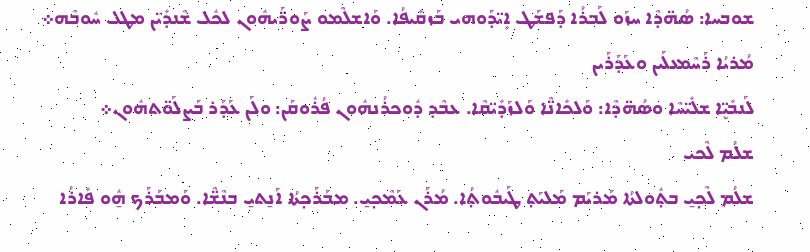ܫܘܒܚܐ: ܣܳܗ̈ܕܶܐ ܚܙܰܘ ܠܰܒܪܳܐ ܕܰܦܫܰܛ ܐܻܝ̈ܕܰܘܗܝ ܒܰܙܩܺܝܦܳܐ. ܘܰܐܫܠܶܡܘ ܨܰܘܪ̈ܰܝܗܽܘܢ ܠܟܽܠ ܫܶܢܕܺܝ̈ܢ ܡܛܠ ܚܽܘܒܶܗ܀
ܡܳܪܝܳܐ ܪܰܚܶܡܥܠܰܝܢ ܘܥܰܕܰܪܰܝܢ
ܠܰܢܒܺܝܷ̈ܐ ܫܠܺܝ̈ܚܶܐ ܘܣܳܗ̈ܕܶܐ: ܘܰܠܟܺܐܢ̈ܶܐ ܘܰܠܙܰܕܺܝ̈ܩܶܐ. ܥܒܶܕ ܕܽܘܟܪܳܢܗܽܘܢ ܦܳܪܽܘܩܰܢ: ܘܠܰܢ ܥܰܕܰܪ ܒܰܨܠܰܘ̈ܬܗܽܘܢ܀
ܫܠܳܡ ܠܶܟܝ
ܫܠܳܡ ܠܶܟ̣ܝ̱ ܒܬ̣ܽܘܠܬܳܐ ܡܰܪܝܰܡ ܡܰܠܝܰܬ̣ ܛܰܝܒܽܘܬ̣ܳܐ. ܡܳܪܰܢ ܥܰܡܶܟ̣ܝ̱. ܡܒܰܪܰܟ̣ܬܳܐ ܐܰܢ̱ܬܝ̱ ܒܢܶܫ̈ܶܐ. ܘܰܡܒܰܪܰܟ ܗ̱ܽܘ ܦܺܐܪܳܐ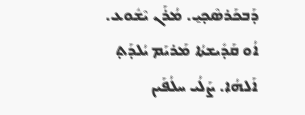ܕܰܒܟܰܪܣܶܟ̣ܝ̱. ܡܳܪܰܢ ܝܶܫܽܘܥ. ܐܳܘ ܩܰܕܺܝܫܬܳܐ ܡܰܪܝܰܡ ܝܳܠܕܰܬ̣ ܐܰܠܗܳܐ. ܨܰܠܳܝ ܚܠܳܦܰܝܢ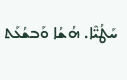ܚܰܛܳܝ̈ܶܐ. ܗܳܫܳܐ ܘܰܒܫܳܥܰܬ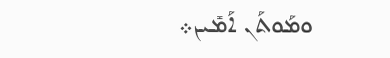ܘܡܰܘܬܰܢ ܐܰܡܺܝܢ܀